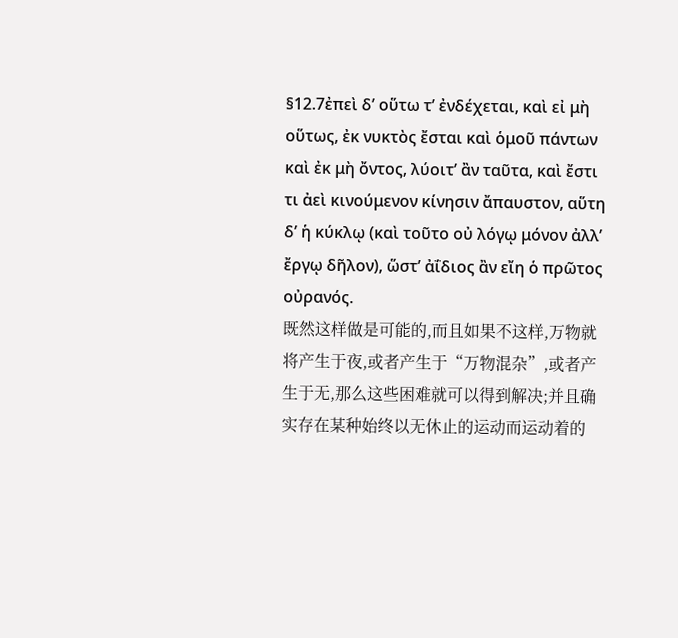§12.7ἐπεὶ δʼ οὕτω τʼ ἐνδέχεται, καὶ εἰ μὴ οὕτως, ἐκ νυκτὸς ἔσται καὶ ὁμοῦ πάντων καὶ ἐκ μὴ ὄντος, λύοιτʼ ἂν ταῦτα, καὶ ἔστι τι ἀεὶ κινούμενον κίνησιν ἄπαυστον, αὕτη δʼ ἡ κύκλῳ (καὶ τοῦτο οὐ λόγῳ μόνον ἀλλʼ ἔργῳ δῆλον), ὥστʼ ἀΐδιος ἂν εἴη ὁ πρῶτος οὐρανός.
既然这样做是可能的,而且如果不这样,万物就将产生于夜,或者产生于“万物混杂”,或者产生于无,那么这些困难就可以得到解决;并且确实存在某种始终以无休止的运动而运动着的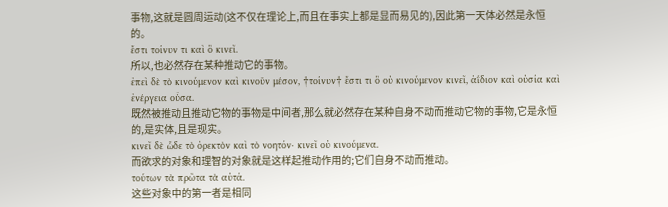事物,这就是圆周运动(这不仅在理论上,而且在事实上都是显而易见的),因此第一天体必然是永恒的。
ἔστι τοίνυν τι καὶ ὃ κινεῖ.
所以,也必然存在某种推动它的事物。
ἐπεὶ δὲ τὸ κινούμενον καὶ κινοῦν μέσον, †τοίνυν† ἔστι τι ὃ οὐ κινούμενον κινεῖ, ἀΐδιον καὶ οὐσία καὶ ἐνέργεια οὖσα.
既然被推动且推动它物的事物是中间者,那么就必然存在某种自身不动而推动它物的事物,它是永恒的,是实体,且是现实。
κινεῖ δὲ ὧδε τὸ ὀρεκτὸν καὶ τὸ νοητόν· κινεῖ οὐ κινούμενα.
而欲求的对象和理智的对象就是这样起推动作用的;它们自身不动而推动。
τούτων τὰ πρῶτα τὰ αὐτά.
这些对象中的第一者是相同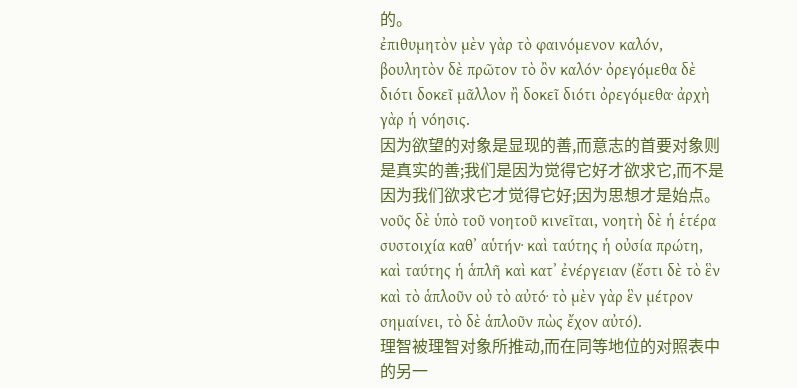的。
ἐπιθυμητὸν μὲν γὰρ τὸ φαινόμενον καλόν, βουλητὸν δὲ πρῶτον τὸ ὂν καλόν· ὀρεγόμεθα δὲ διότι δοκεῖ μᾶλλον ἢ δοκεῖ διότι ὀρεγόμεθα· ἀρχὴ γὰρ ἡ νόησις.
因为欲望的对象是显现的善,而意志的首要对象则是真实的善;我们是因为觉得它好才欲求它,而不是因为我们欲求它才觉得它好;因为思想才是始点。
νοῦς δὲ ὑπὸ τοῦ νοητοῦ κινεῖται, νοητὴ δὲ ἡ ἑτέρα συστοιχία καθʼ αὑτήν· καὶ ταύτης ἡ οὐσία πρώτη, καὶ ταύτης ἡ ἁπλῆ καὶ κατʼ ἐνέργειαν (ἔστι δὲ τὸ ἓν καὶ τὸ ἁπλοῦν οὐ τὸ αὐτό· τὸ μὲν γὰρ ἓν μέτρον σημαίνει, τὸ δὲ ἁπλοῦν πὼς ἔχον αὐτό).
理智被理智对象所推动,而在同等地位的对照表中的另一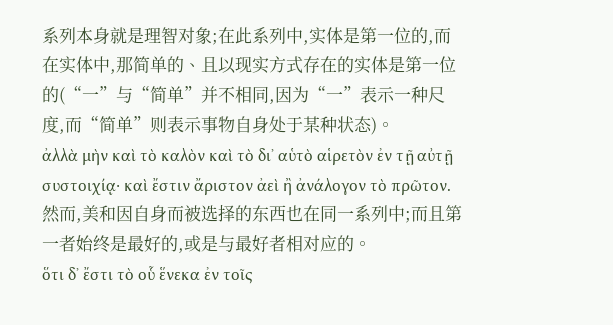系列本身就是理智对象;在此系列中,实体是第一位的,而在实体中,那简单的、且以现实方式存在的实体是第一位的(“一”与“简单”并不相同,因为“一”表示一种尺度,而“简单”则表示事物自身处于某种状态)。
ἀλλὰ μὴν καὶ τὸ καλὸν καὶ τὸ διʼ αὑτὸ αἱρετὸν ἐν τῇ αὐτῇ συστοιχίᾳ· καὶ ἔστιν ἄριστον ἀεὶ ἢ ἀνάλογον τὸ πρῶτον.
然而,美和因自身而被选择的东西也在同一系列中;而且第一者始终是最好的,或是与最好者相对应的。
ὅτι δʼ ἔστι τὸ οὗ ἕνεκα ἐν τοῖς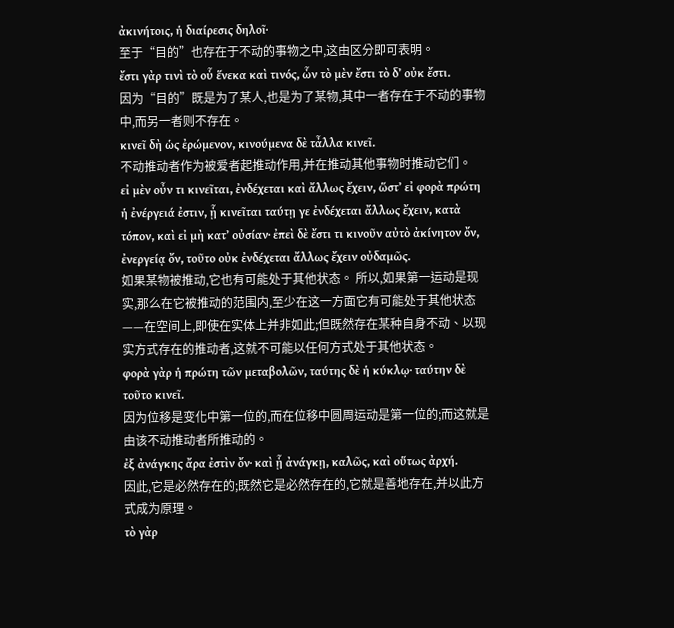ἀκινήτοις, ἡ διαίρεσις δηλοῖ·
至于“目的”也存在于不动的事物之中,这由区分即可表明。
ἔστι γὰρ τινὶ τὸ οὗ ἕνεκα καὶ τινός, ὧν τὸ μὲν ἔστι τὸ δʼ οὐκ ἔστι.
因为“目的”既是为了某人,也是为了某物,其中一者存在于不动的事物中,而另一者则不存在。
κινεῖ δὴ ὡς ἐρώμενον, κινούμενα δὲ τἆλλα κινεῖ.
不动推动者作为被爱者起推动作用,并在推动其他事物时推动它们。
εἰ μὲν οὖν τι κινεῖται, ἐνδέχεται καὶ ἄλλως ἔχειν, ὥστʼ εἰ φορὰ πρώτη ἡ ἐνέργειά ἐστιν, ᾗ κινεῖται ταύτῃ γε ἐνδέχεται ἄλλως ἔχειν, κατὰ τόπον, καὶ εἰ μὴ κατʼ οὐσίαν· ἐπεὶ δὲ ἔστι τι κινοῦν αὐτὸ ἀκίνητον ὄν, ἐνεργείᾳ ὄν, τοῦτο οὐκ ἐνδέχεται ἄλλως ἔχειν οὐδαμῶς.
如果某物被推动,它也有可能处于其他状态。 所以,如果第一运动是现实,那么在它被推动的范围内,至少在这一方面它有可能处于其他状态——在空间上,即使在实体上并非如此;但既然存在某种自身不动、以现实方式存在的推动者,这就不可能以任何方式处于其他状态。
φορὰ γὰρ ἡ πρώτη τῶν μεταβολῶν, ταύτης δὲ ἡ κύκλῳ· ταύτην δὲ τοῦτο κινεῖ.
因为位移是变化中第一位的,而在位移中圆周运动是第一位的;而这就是由该不动推动者所推动的。
ἐξ ἀνάγκης ἄρα ἐστὶν ὄν· καὶ ᾗ ἀνάγκῃ, καλῶς, καὶ οὕτως ἀρχή.
因此,它是必然存在的;既然它是必然存在的,它就是善地存在,并以此方式成为原理。
τὸ γὰρ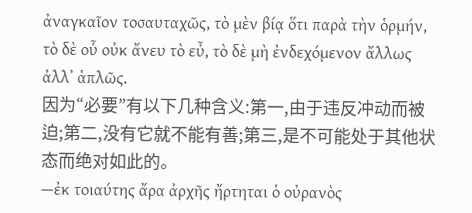ἀναγκαῖον τοσαυταχῶς, τὸ μὲν βίᾳ ὅτι παρὰ τὴν ὁρμήν, τὸ δὲ οὗ οὐκ ἄνευ τὸ εὖ, τὸ δὲ μὴ ἐνδεχόμενον ἄλλως ἀλλʼ ἁπλῶς.
因为“必要”有以下几种含义:第一,由于违反冲动而被迫;第二,没有它就不能有善;第三,是不可能处于其他状态而绝对如此的。
—ἐκ τοιαύτης ἄρα ἀρχῆς ἤρτηται ὁ οὐρανὸς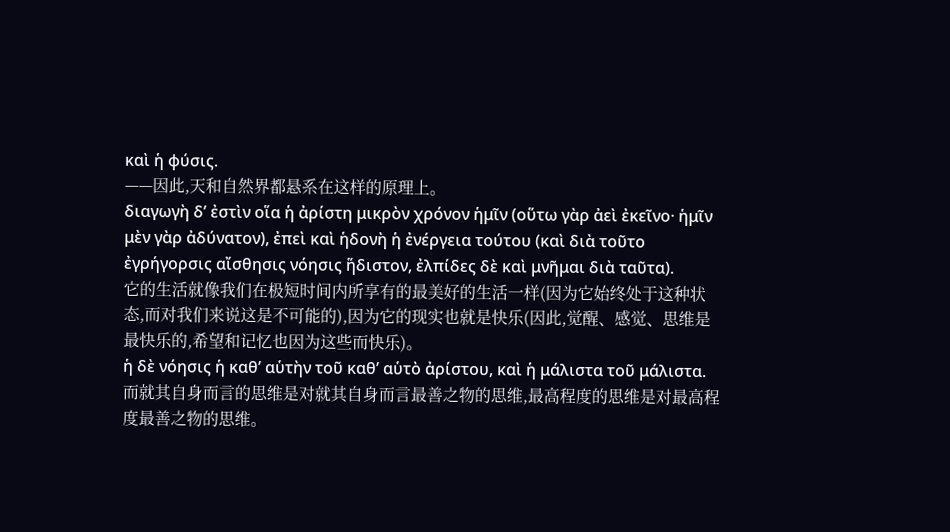καὶ ἡ φύσις.
——因此,天和自然界都悬系在这样的原理上。
διαγωγὴ δʼ ἐστὶν οἵα ἡ ἀρίστη μικρὸν χρόνον ἡμῖν (οὕτω γὰρ ἀεὶ ἐκεῖνο· ἡμῖν μὲν γὰρ ἀδύνατον), ἐπεὶ καὶ ἡδονὴ ἡ ἐνέργεια τούτου (καὶ διὰ τοῦτο ἐγρήγορσις αἴσθησις νόησις ἥδιστον, ἐλπίδες δὲ καὶ μνῆμαι διὰ ταῦτα).
它的生活就像我们在极短时间内所享有的最美好的生活一样(因为它始终处于这种状态,而对我们来说这是不可能的),因为它的现实也就是快乐(因此,觉醒、感觉、思维是最快乐的,希望和记忆也因为这些而快乐)。
ἡ δὲ νόησις ἡ καθʼ αὑτὴν τοῦ καθʼ αὑτὸ ἀρίστου, καὶ ἡ μάλιστα τοῦ μάλιστα.
而就其自身而言的思维是对就其自身而言最善之物的思维,最高程度的思维是对最高程度最善之物的思维。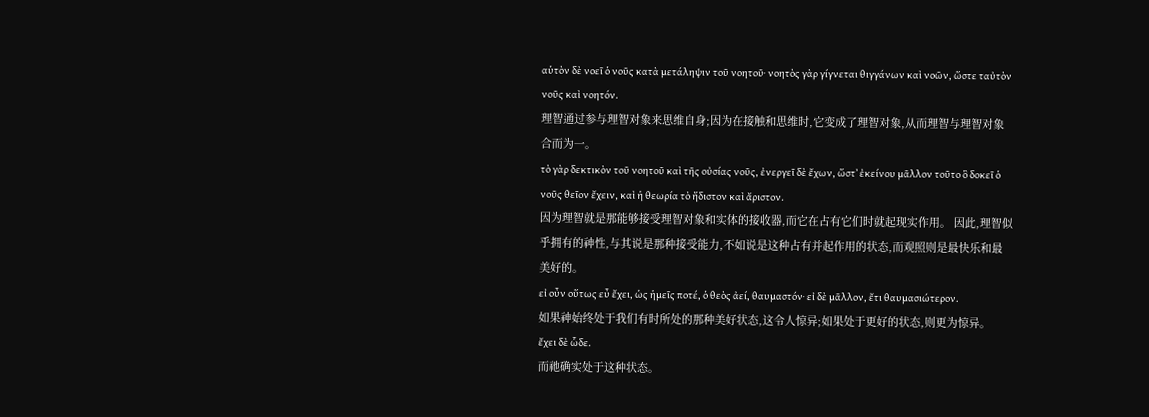αὑτὸν δὲ νοεῖ ὁ νοῦς κατὰ μετάληψιν τοῦ νοητοῦ· νοητὸς γὰρ γίγνεται θιγγάνων καὶ νοῶν, ὥστε ταὐτὸν νοῦς καὶ νοητόν.
理智通过参与理智对象来思维自身;因为在接触和思维时,它变成了理智对象,从而理智与理智对象合而为一。
τὸ γὰρ δεκτικὸν τοῦ νοητοῦ καὶ τῆς οὐσίας νοῦς, ἐνεργεῖ δὲ ἔχων, ὥστʼ ἐκείνου μᾶλλον τοῦτο ὃ δοκεῖ ὁ νοῦς θεῖον ἔχειν, καὶ ἡ θεωρία τὸ ἥδιστον καὶ ἄριστον.
因为理智就是那能够接受理智对象和实体的接收器,而它在占有它们时就起现实作用。 因此,理智似乎拥有的神性,与其说是那种接受能力,不如说是这种占有并起作用的状态,而观照则是最快乐和最美好的。
εἰ οὖν οὕτως εὖ ἔχει, ὡς ἡμεῖς ποτέ, ὁ θεὸς ἀεί, θαυμαστόν· εἰ δὲ μᾶλλον, ἔτι θαυμασιώτερον.
如果神始终处于我们有时所处的那种美好状态,这令人惊异;如果处于更好的状态,则更为惊异。
ἔχει δὲ ὧδε.
而祂确实处于这种状态。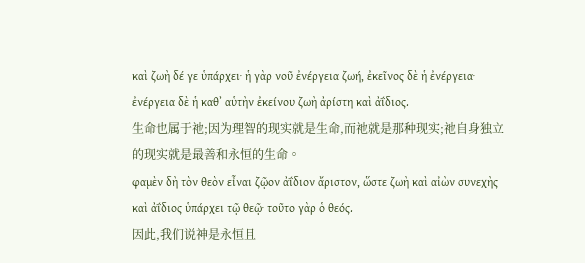καὶ ζωὴ δέ γε ὑπάρχει· ἡ γὰρ νοῦ ἐνέργεια ζωή, ἐκεῖνος δὲ ἡ ἐνέργεια· ἐνέργεια δὲ ἡ καθʼ αὑτὴν ἐκείνου ζωὴ ἀρίστη καὶ ἀΐδιος.
生命也属于祂;因为理智的现实就是生命,而祂就是那种现实;祂自身独立的现实就是最善和永恒的生命。
φαμὲν δὴ τὸν θεὸν εἶναι ζῷον ἀΐδιον ἄριστον, ὥστε ζωὴ καὶ αἰὼν συνεχὴς καὶ ἀΐδιος ὑπάρχει τῷ θεῷ· τοῦτο γὰρ ὁ θεός.
因此,我们说神是永恒且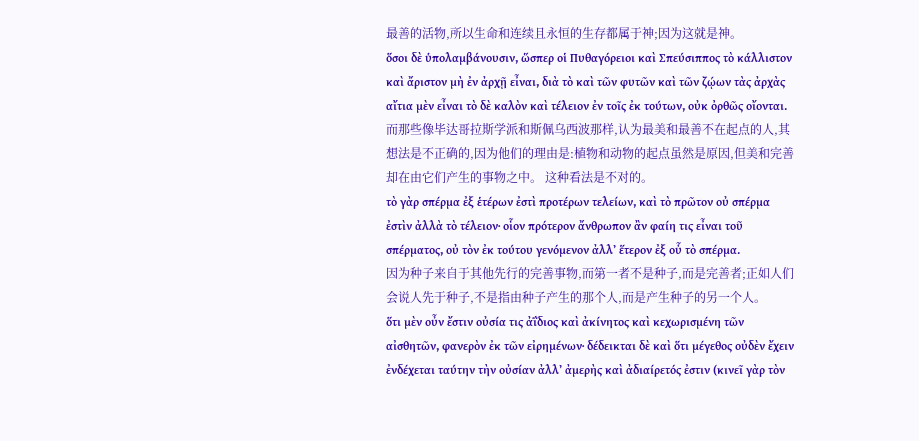最善的活物,所以生命和连续且永恒的生存都属于神;因为这就是神。
ὅσοι δὲ ὑπολαμβάνουσιν, ὥσπερ οἱ Πυθαγόρειοι καὶ Σπεύσιππος τὸ κάλλιστον καὶ ἄριστον μὴ ἐν ἀρχῇ εἶναι, διὰ τὸ καὶ τῶν φυτῶν καὶ τῶν ζῴων τὰς ἀρχὰς αἴτια μὲν εἶναι τὸ δὲ καλὸν καὶ τέλειον ἐν τοῖς ἐκ τούτων, οὐκ ὀρθῶς οἴονται.
而那些像毕达哥拉斯学派和斯佩乌西波那样,认为最美和最善不在起点的人,其想法是不正确的,因为他们的理由是:植物和动物的起点虽然是原因,但美和完善却在由它们产生的事物之中。 这种看法是不对的。
τὸ γὰρ σπέρμα ἐξ ἑτέρων ἐστὶ προτέρων τελείων, καὶ τὸ πρῶτον οὐ σπέρμα ἐστὶν ἀλλὰ τὸ τέλειον· οἷον πρότερον ἄνθρωπον ἂν φαίη τις εἶναι τοῦ σπέρματος, οὐ τὸν ἐκ τούτου γενόμενον ἀλλʼ ἕτερον ἐξ οὗ τὸ σπέρμα.
因为种子来自于其他先行的完善事物,而第一者不是种子,而是完善者;正如人们会说人先于种子,不是指由种子产生的那个人,而是产生种子的另一个人。
ὅτι μὲν οὖν ἔστιν οὐσία τις ἀΐδιος καὶ ἀκίνητος καὶ κεχωρισμένη τῶν αἰσθητῶν, φανερὸν ἐκ τῶν εἰρημένων· δέδεικται δὲ καὶ ὅτι μέγεθος οὐδὲν ἔχειν ἐνδέχεται ταύτην τὴν οὐσίαν ἀλλʼ ἀμερὴς καὶ ἀδιαίρετός ἐστιν (κινεῖ γὰρ τὸν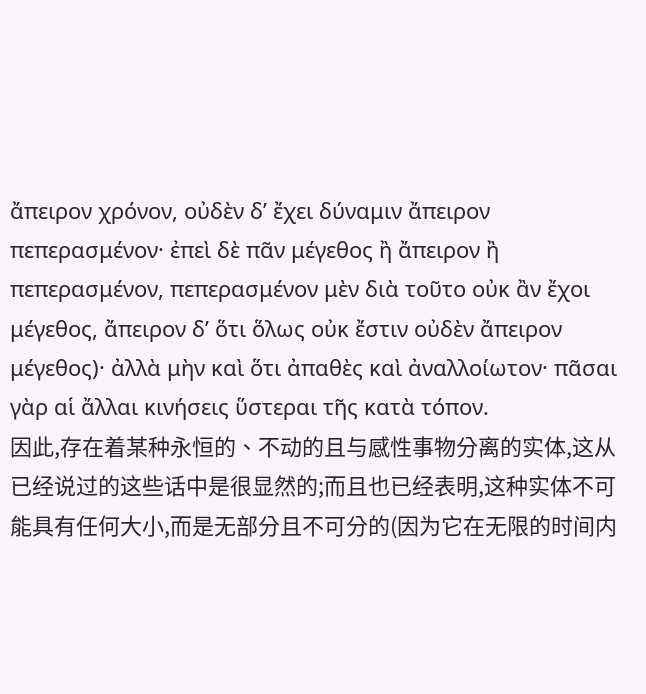ἄπειρον χρόνον, οὐδὲν δʼ ἔχει δύναμιν ἄπειρον πεπερασμένον· ἐπεὶ δὲ πᾶν μέγεθος ἢ ἄπειρον ἢ πεπερασμένον, πεπερασμένον μὲν διὰ τοῦτο οὐκ ἂν ἔχοι μέγεθος, ἄπειρον δʼ ὅτι ὅλως οὐκ ἔστιν οὐδὲν ἄπειρον μέγεθος)· ἀλλὰ μὴν καὶ ὅτι ἀπαθὲς καὶ ἀναλλοίωτον· πᾶσαι γὰρ αἱ ἄλλαι κινήσεις ὕστεραι τῆς κατὰ τόπον.
因此,存在着某种永恒的、不动的且与感性事物分离的实体,这从已经说过的这些话中是很显然的;而且也已经表明,这种实体不可能具有任何大小,而是无部分且不可分的(因为它在无限的时间内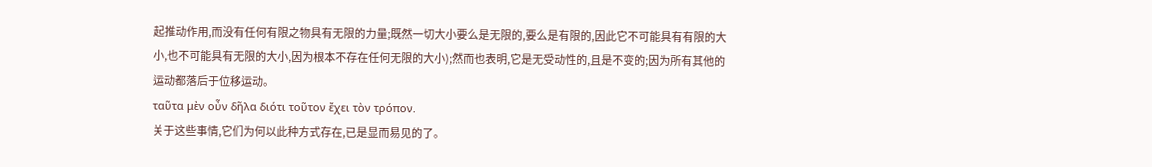起推动作用,而没有任何有限之物具有无限的力量;既然一切大小要么是无限的,要么是有限的,因此它不可能具有有限的大小,也不可能具有无限的大小,因为根本不存在任何无限的大小);然而也表明,它是无受动性的,且是不变的;因为所有其他的运动都落后于位移运动。
ταῦτα μὲν οὖν δῆλα διότι τοῦτον ἔχει τὸν τρόπον.
关于这些事情,它们为何以此种方式存在,已是显而易见的了。